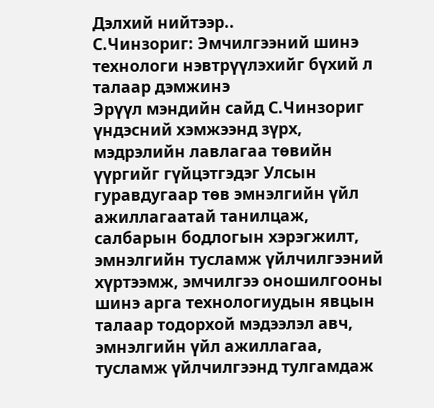Дэлхий нийтээр..
С.Чинзориг: Эмчилгээний шинэ технологи нэвтрүүлэхийг бүхий л талаар дэмжинэ
Эрүүл мэндийн сайд С.Чинзориг үндэсний хэмжээнд зүрх, мэдрэлийн лавлагаа төвийн үүргийг гүйцэтгэдэг Улсын гуравдугаар төв эмнэлгийн үйл ажиллагаатай танилцаж, салбарын бодлогын хэрэгжилт, эмнэлгийн тусламж үйлчилгээний хүртээмж, эмчилгээ оношилгооны шинэ арга технологиудын явцын талаар тодорхой мэдээлэл авч, эмнэлгийн үйл ажиллагаа, тусламж үйлчилгээнд тулгамдаж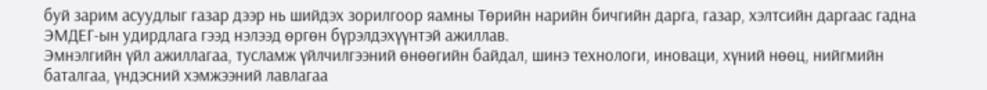буй зарим асуудлыг газар дээр нь шийдэх зорилгоор яамны Төрийн нарийн бичгийн дарга, газар, хэлтсийн даргаас гадна ЭМДЕГ-ын удирдлага гээд нэлээд өргөн бүрэлдэхүүнтэй ажиллав.
Эмнэлгийн үйл ажиллагаа, тусламж үйлчилгээний өнөөгийн байдал, шинэ технологи, иноваци, хүний нөөц, нийгмийн баталгаа, үндэсний хэмжээний лавлагаа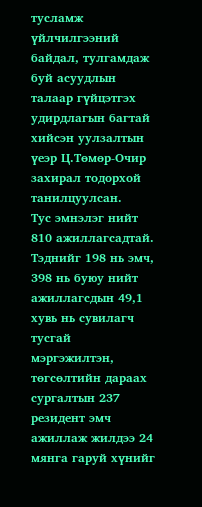тусламж үйлчилгээний байдал, тулгамдаж буй асуудлын талаар гүйцэтгэх удирдлагын багтай хийсэн уулзалтын үеэр Ц.Төмөр-Очир захирал тодорхой танилцуулсан.
Тус эмнэлэг нийт 810 ажиллагсадтай. Тэднийг 198 нь эмч, 398 нь буюу нийт ажиллагсдын 49,1 хувь нь сувилагч тусгай мэргэжилтэн, төгсөлтийн дараах сургалтын 237 резидент эмч ажиллаж жилдээ 24 мянга гаруй хүнийг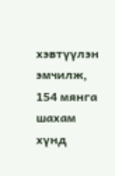хэвтүүлэн эмчилж, 154 мянга шахам хүнд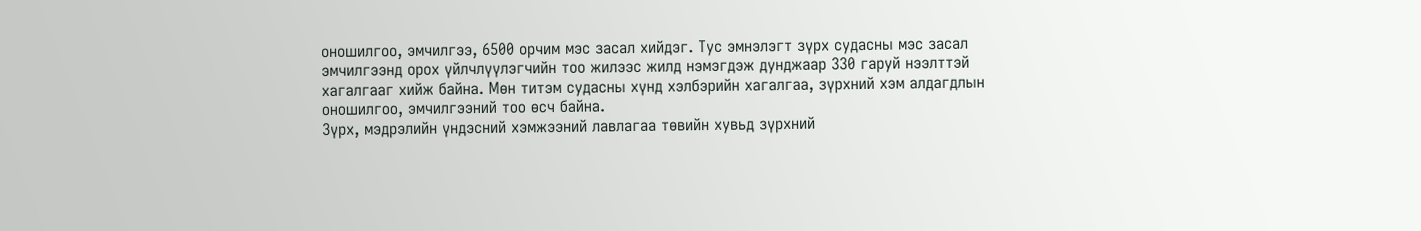оношилгоо, эмчилгээ, 6500 орчим мэс засал хийдэг. Тус эмнэлэгт зүрх судасны мэс засал эмчилгээнд орох үйлчлүүлэгчийн тоо жилээс жилд нэмэгдэж дунджаар 330 гаруй нээлттэй хагалгааг хийж байна. Мөн титэм судасны хүнд хэлбэрийн хагалгаа, зүрхний хэм алдагдлын оношилгоо, эмчилгээний тоо өсч байна.
Зүрх, мэдрэлийн үндэсний хэмжээний лавлагаа төвийн хувьд зүрхний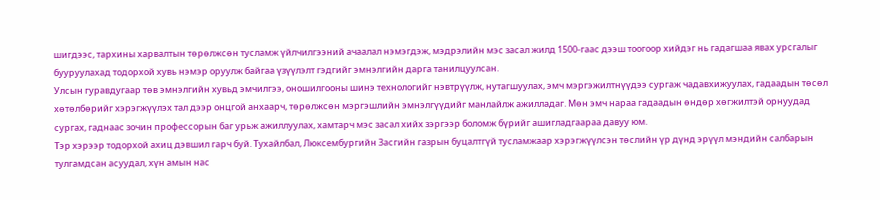шигдээс, тархины харвалтын төрөлжсөн тусламж үйлчилгээний ачаалал нэмэгдэж, мэдрэлийн мэс засал жилд 1500-гаас дээш тоогоор хийдэг нь гадагшаа явах урсгалыг бууруулахад тодорхой хувь нэмэр оруулж байгаа үзүүлэлт гэдгийг эмнэлгийн дарга танилцуулсан.
Улсын гуравдугаар төв эмнэлгийн хувьд эмчилгээ, оношилгооны шинэ технологийг нэвтрүүлж, нутагшуулах, эмч мэргэжилтнүүдээ сургаж чадавхижуулах, гадаадын төсөл хөтөлбөрийг хэрэгжүүлэх тал дээр онцгой анхаарч, төрөлжсөн мэргэшлийн эмнэлгүүдийг манлайлж ажилладаг. Мөн эмч нараа гадаадын өндөр хөгжилтэй орнуудад сургах, гаднаас зочин профессорын баг урьж ажиллуулах, хамтарч мэс засал хийх зэргээр боломж бүрийг ашигладгаараа давуу юм.
Тэр хэрээр тодорхой ахиц дэвшил гарч буй. Тухайлбал, Люксембургийн Засгийн газрын буцалтгүй тусламжаар хэрэгжүүлсэн төслийн үр дүнд эрүүл мэндийн салбарын тулгамдсан асуудал, хүн амын нас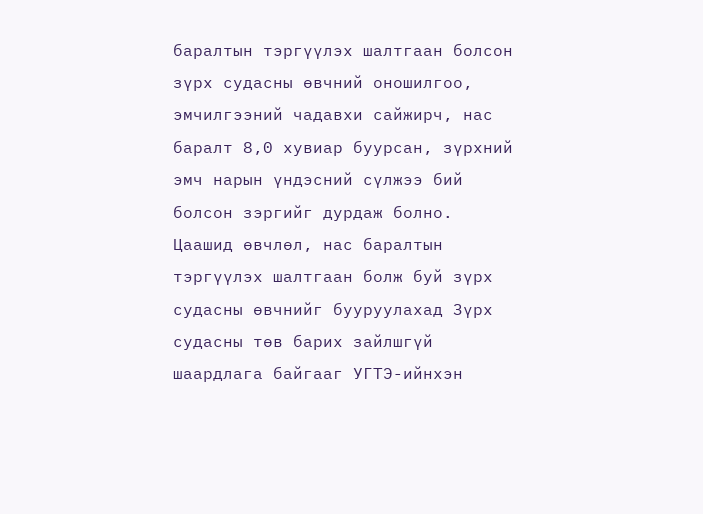баралтын тэргүүлэх шалтгаан болсон зүрх судасны өвчний оношилгоо, эмчилгээний чадавхи сайжирч, нас баралт 8,0 хувиар буурсан, зүрхний эмч нарын үндэсний сүлжээ бий болсон зэргийг дурдаж болно.
Цаашид өвчлөл, нас баралтын тэргүүлэх шалтгаан болж буй зүрх судасны өвчнийг бууруулахад Зүрх судасны төв барих зайлшгүй шаардлага байгааг УГТЭ-ийнхэн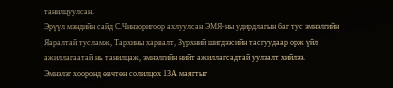танилцуулсан.
Эрүүл мэндийн сайд С.Чинзоригоор ахлуулсан ЭМЯ-ны удирдлагын баг тус эмнэлгийн Яаралтай тусламж, Тархины харвалт, Зүрхний шигдээсийн тасгуудаар орж үйл ажиллагаатай нь танилцаж, эмнэлгийн нийт ажиллагсадтай уулзалт хийлээ.
Эмнэлэг хооронд өвчтөн солилцох 13А маягтыг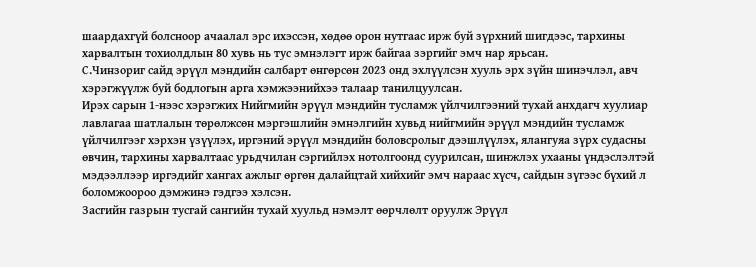шаардахгүй болсноор ачаалал эрс ихэссэн, хөдөө орон нутгаас ирж буй зүрхний шигдээс, тархины харвалтын тохиолдлын 80 хувь нь тус эмнэлэгт ирж байгаа зэргийг эмч нар ярьсан.
С.Чинзориг сайд эрүүл мэндийн салбарт өнгөрсөн 2023 онд эхлүүлсэн хууль эрх зүйн шинэчлэл, авч хэрэгжүүлж буй бодлогын арга хэмжээнийхээ талаар танилцуулсан.
Ирэх сарын 1-нээс хэрэгжих Нийгмийн эрүүл мэндийн тусламж үйлчилгээний тухай анхдагч хуулиар лавлагаа шатлалын төрөлжсөн мэргэшлийн эмнэлгийн хувьд нийгмийн эрүүл мэндийн тусламж үйлчилгээг хэрхэн үзүүлэх, иргэний эрүүл мэндийн боловсролыг дээшлүүлэх, ялангуяа зүрх судасны өвчин, тархины харвалтаас урьдчилан сэргийлэх нотолгоонд суурилсан, шинжлэх ухааны үндэслэлтэй мэдээллээр иргэдийг хангах ажлыг өргөн далайцтай хийхийг эмч нараас хүсч, сайдын зүгээс бүхий л боломжоороо дэмжинэ гэдгээ хэлсэн.
Засгийн газрын тусгай сангийн тухай хуульд нэмэлт өөрчлөлт оруулж Эрүүл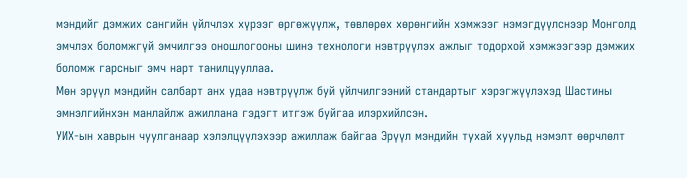мэндийг дэмжих сангийн үйлчлэх хүрээг өргөжүүлж, төвлөрөх хөрөнгийн хэмжээг нэмэгдүүлснээр Монголд эмчлэх боломжгүй эмчилгээ оношлогооны шинэ технологи нэвтрүүлэх ажлыг тодорхой хэмжээгээр дэмжих боломж гарсныг эмч нарт танилцууллаа.
Мөн эрүүл мэндийн салбарт анх удаа нэвтрүүлж буй үйлчилгээний стандартыг хэрэгжүүлэхэд Шастины эмнэлгийнхэн манлайлж ажиллана гэдэгт итгэж буйгаа илэрхийлсэн.
УИХ-ын хаврын чуулганаар хэлэлцүүлэхээр ажиллаж байгаа Эрүүл мэндийн тухай хуульд нэмэлт өөрчлөлт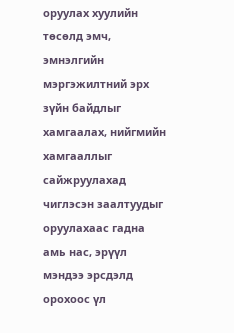оруулах хуулийн төсөлд эмч, эмнэлгийн мэргэжилтний эрх зүйн байдлыг хамгаалах, нийгмийн хамгааллыг сайжруулахад чиглэсэн заалтуудыг оруулахаас гадна амь нас, эрүүл мэндээ эрсдэлд орохоос үл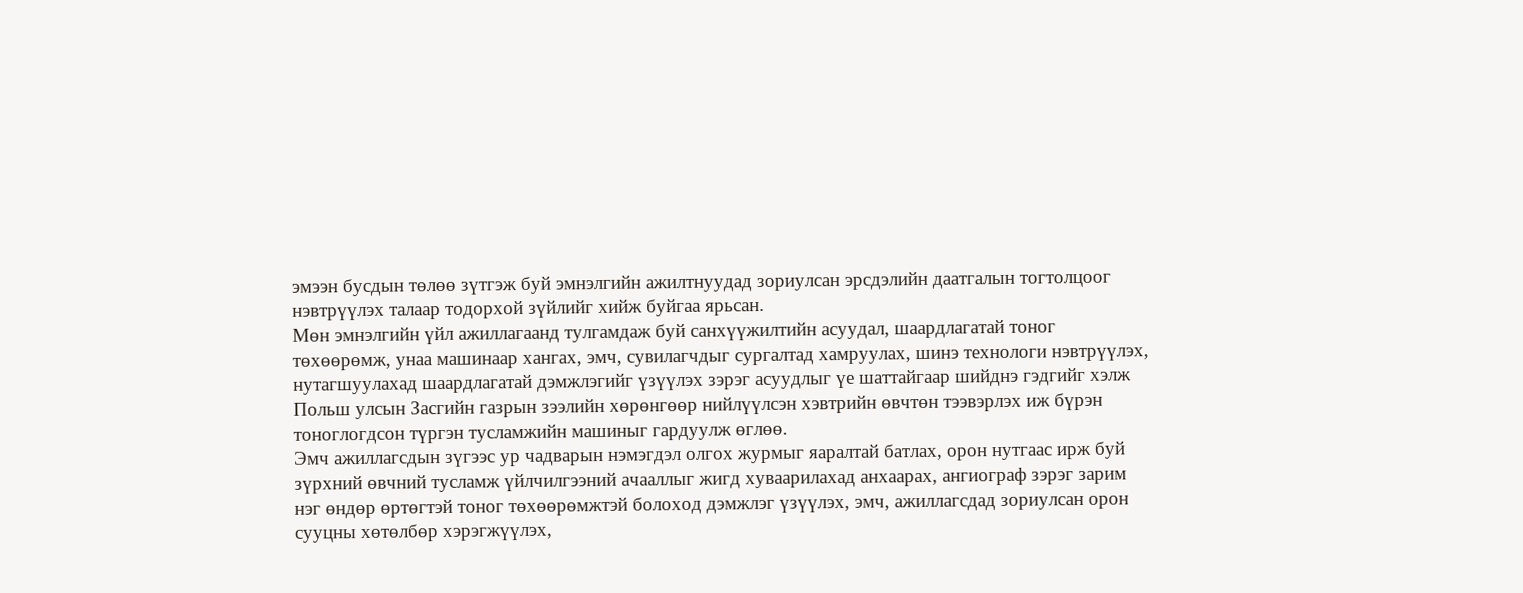эмээн бусдын төлөө зүтгэж буй эмнэлгийн ажилтнуудад зориулсан эрсдэлийн даатгалын тогтолцоог нэвтрүүлэх талаар тодорхой зүйлийг хийж буйгаа ярьсан.
Мөн эмнэлгийн үйл ажиллагаанд тулгамдаж буй санхүүжилтийн асуудал, шаардлагатай тоног төхөөрөмж, унаа машинаар хангах, эмч, сувилагчдыг сургалтад хамруулах, шинэ технологи нэвтрүүлэх, нутагшуулахад шаардлагатай дэмжлэгийг үзүүлэх зэрэг асуудлыг үе шаттайгаар шийднэ гэдгийг хэлж Польш улсын Засгийн газрын зээлийн хөрөнгөөр нийлүүлсэн хэвтрийн өвчтөн тээвэрлэх иж бүрэн тоноглогдсон түргэн тусламжийн машиныг гардуулж өглөө.
Эмч ажиллагсдын зүгээс ур чадварын нэмэгдэл олгох журмыг яаралтай батлах, орон нутгаас ирж буй зүрхний өвчний тусламж үйлчилгээний ачааллыг жигд хуваарилахад анхаарах, ангиограф зэрэг зарим нэг өндөр өртөгтэй тоног төхөөрөмжтэй болоход дэмжлэг үзүүлэх, эмч, ажиллагсдад зориулсан орон сууцны хөтөлбөр хэрэгжүүлэх,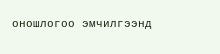оношлогоо эмчилгээнд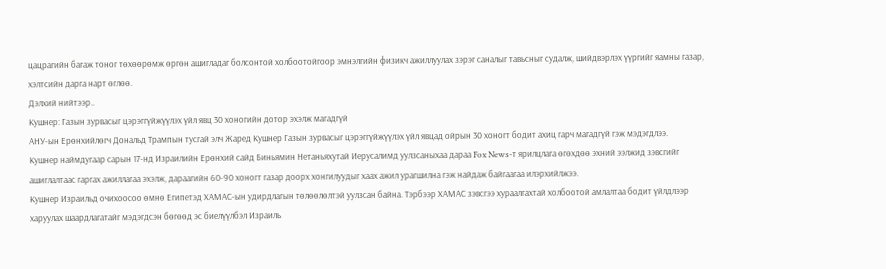цацрагийн багаж тоног төхөөрөмж өргөн ашигладаг болсонтой холбоотойгоор эмнэлгийн физикч ажиллуулах зэрэг саналыг тавьсныг судалж, шийдвэрлэх үүргийг яамны газар, хэлтсийн дарга нарт өглөө.
Дэлхий нийтээр..
Кушнер: Газын зурвасыг цэрэггүйжүүлэх үйл явц 30 хоногийн дотор эхэлж магадгүй
АНУ-ын Ерөнхийлөгч Дональд Трампын тусгай элч Жаред Кушнер Газын зурвасыг цэрэггүйжүүлэх үйл явцад ойрын 30 хоногт бодит ахиц гарч магадгүй гэж мэдэгдлээ.
Кушнер наймдугаар сарын 17-нд Израилийн Ерөнхий сайд Биньямин Нетаньяхутай Иерусалимд уулзсаныхаа дараа Fox News-т ярилцлага өгөхдөө эхний ээлжид зэвсгийг ашиглалтаас гаргах ажиллагаа эхэлж, дараагийн 60-90 хоногт газар доорх хонгилуудыг хаах ажил урагшилна гэж найдаж байгаагаа илэрхийлжээ.
Кушнер Израильд очихоосоо өмнө Египетэд ХАМАС-ын удирдлагын төлөөлөлтэй уулзсан байна. Тэрбээр ХАМАС зэвсгээ хураалгахтай холбоотой амлалтаа бодит үйлдлээр харуулах шаардлагатайг мэдэгдсэн бөгөөд эс биелүүлбэл Израиль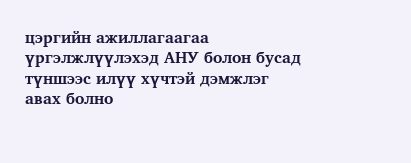цэргийн ажиллагаагаа үргэлжлүүлэхэд АНУ болон бусад түншээс илүү хүчтэй дэмжлэг авах болно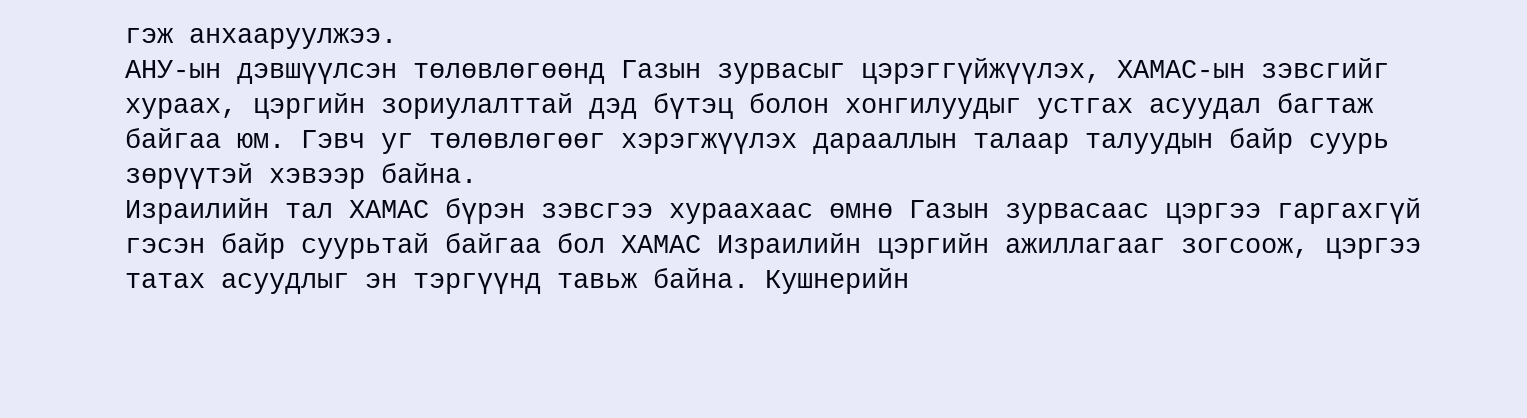гэж анхааруулжээ.
АНУ-ын дэвшүүлсэн төлөвлөгөөнд Газын зурвасыг цэрэггүйжүүлэх, ХАМАС-ын зэвсгийг хураах, цэргийн зориулалттай дэд бүтэц болон хонгилуудыг устгах асуудал багтаж байгаа юм. Гэвч уг төлөвлөгөөг хэрэгжүүлэх дарааллын талаар талуудын байр суурь зөрүүтэй хэвээр байна.
Израилийн тал ХАМАС бүрэн зэвсгээ хураахаас өмнө Газын зурвасаас цэргээ гаргахгүй гэсэн байр суурьтай байгаа бол ХАМАС Израилийн цэргийн ажиллагааг зогсоож, цэргээ татах асуудлыг эн тэргүүнд тавьж байна. Кушнерийн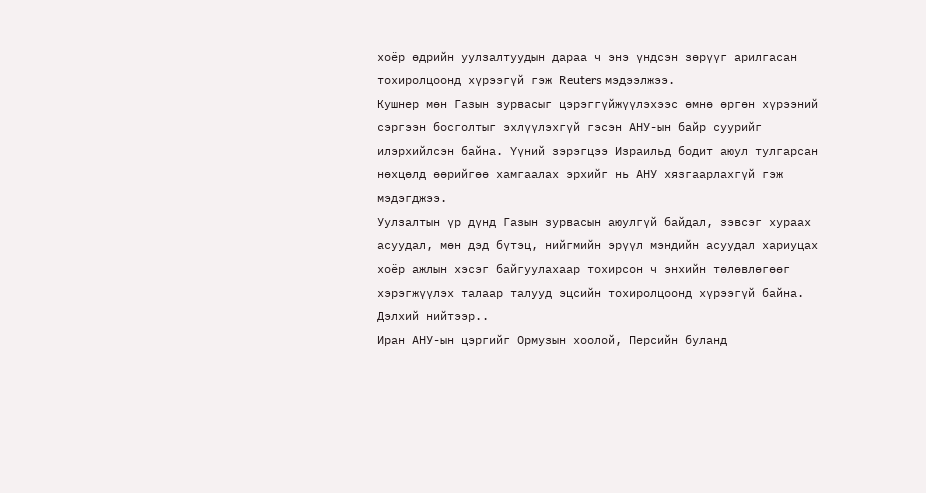хоёр өдрийн уулзалтуудын дараа ч энэ үндсэн зөрүүг арилгасан тохиролцоонд хүрээгүй гэж Reuters мэдээлжээ.
Кушнер мөн Газын зурвасыг цэрэггүйжүүлэхээс өмнө өргөн хүрээний сэргээн босголтыг эхлүүлэхгүй гэсэн АНУ-ын байр суурийг илэрхийлсэн байна. Үүний зэрэгцээ Израильд бодит аюул тулгарсан нөхцөлд өөрийгөө хамгаалах эрхийг нь АНУ хязгаарлахгүй гэж мэдэгджээ.
Уулзалтын үр дүнд Газын зурвасын аюулгүй байдал, зэвсэг хураах асуудал, мөн дэд бүтэц, нийгмийн эрүүл мэндийн асуудал хариуцах хоёр ажлын хэсэг байгуулахаар тохирсон ч энхийн төлөвлөгөөг хэрэгжүүлэх талаар талууд эцсийн тохиролцоонд хүрээгүй байна.
Дэлхий нийтээр..
Иран АНУ-ын цэргийг Ормузын хоолой, Персийн буланд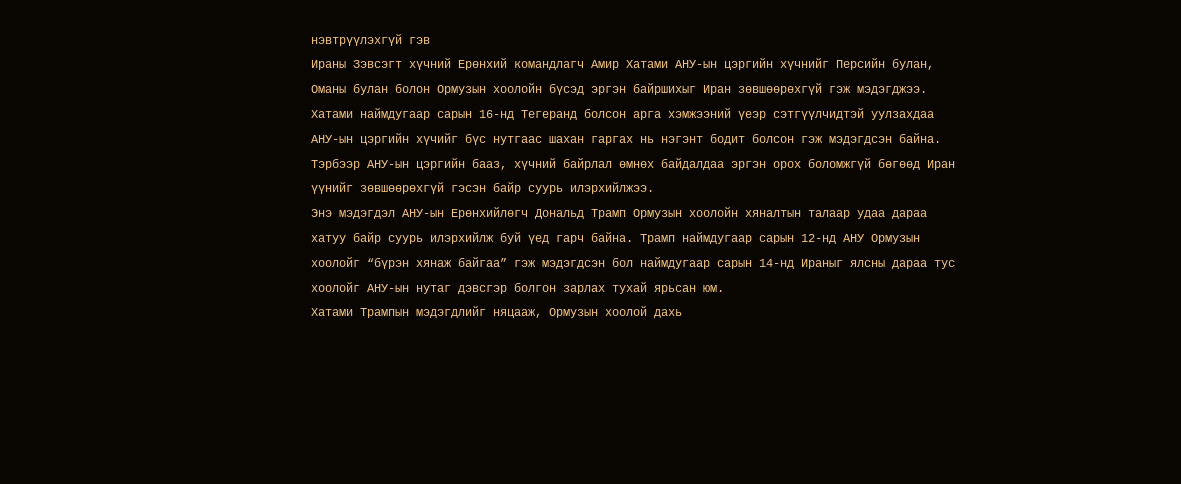нэвтрүүлэхгүй гэв
Ираны Зэвсэгт хүчний Ерөнхий командлагч Амир Хатами АНУ-ын цэргийн хүчнийг Персийн булан, Оманы булан болон Ормузын хоолойн бүсэд эргэн байршихыг Иран зөвшөөрөхгүй гэж мэдэгджээ.
Хатами наймдугаар сарын 16-нд Тегеранд болсон арга хэмжээний үеэр сэтгүүлчидтэй уулзахдаа АНУ-ын цэргийн хүчийг бүс нутгаас шахан гаргах нь нэгэнт бодит болсон гэж мэдэгдсэн байна. Тэрбээр АНУ-ын цэргийн бааз, хүчний байрлал өмнөх байдалдаа эргэн орох боломжгүй бөгөөд Иран үүнийг зөвшөөрөхгүй гэсэн байр суурь илэрхийлжээ.
Энэ мэдэгдэл АНУ-ын Ерөнхийлөгч Дональд Трамп Ормузын хоолойн хяналтын талаар удаа дараа хатуу байр суурь илэрхийлж буй үед гарч байна. Трамп наймдугаар сарын 12-нд АНУ Ормузын хоолойг “бүрэн хянаж байгаа” гэж мэдэгдсэн бол наймдугаар сарын 14-нд Ираныг ялсны дараа тус хоолойг АНУ-ын нутаг дэвсгэр болгон зарлах тухай ярьсан юм.
Хатами Трампын мэдэгдлийг няцааж, Ормузын хоолой дахь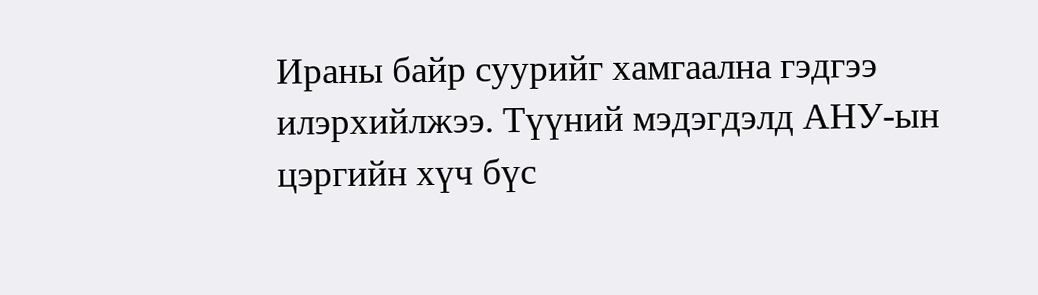Ираны байр суурийг хамгаална гэдгээ илэрхийлжээ. Түүний мэдэгдэлд АНУ-ын цэргийн хүч бүс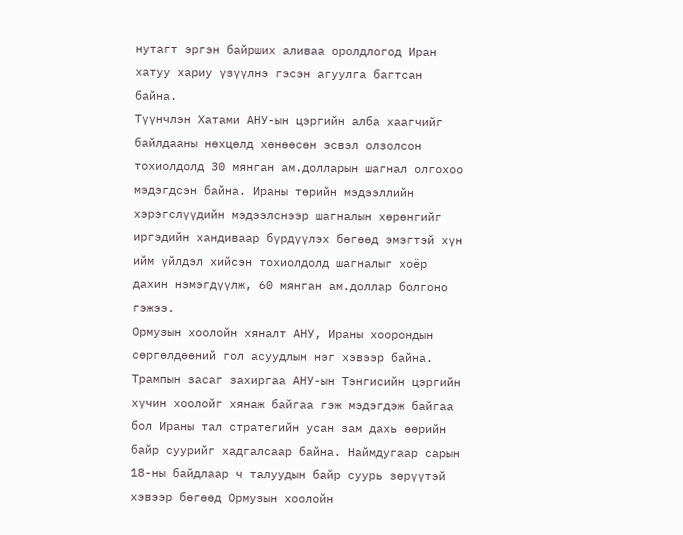нутагт эргэн байрших аливаа оролдлогод Иран хатуу хариу үзүүлнэ гэсэн агуулга багтсан байна.
Түүнчлэн Хатами АНУ-ын цэргийн алба хаагчийг байлдааны нөхцөлд хөнөөсөн эсвэл олзолсон тохиолдолд 30 мянган ам.долларын шагнал олгохоо мэдэгдсэн байна. Ираны төрийн мэдээллийн хэрэгслүүдийн мэдээлснээр шагналын хөрөнгийг иргэдийн хандиваар бүрдүүлэх бөгөөд эмэгтэй хүн ийм үйлдэл хийсэн тохиолдолд шагналыг хоёр дахин нэмэгдүүлж, 60 мянган ам.доллар болгоно гэжээ.
Ормузын хоолойн хяналт АНУ, Ираны хоорондын сөргөлдөөний гол асуудлын нэг хэвээр байна. Трампын засаг захиргаа АНУ-ын Тэнгисийн цэргийн хүчин хоолойг хянаж байгаа гэж мэдэгдэж байгаа бол Ираны тал стратегийн усан зам дахь өөрийн байр суурийг хадгалсаар байна. Наймдугаар сарын 18-ны байдлаар ч талуудын байр суурь зөрүүтэй хэвээр бөгөөд Ормузын хоолойн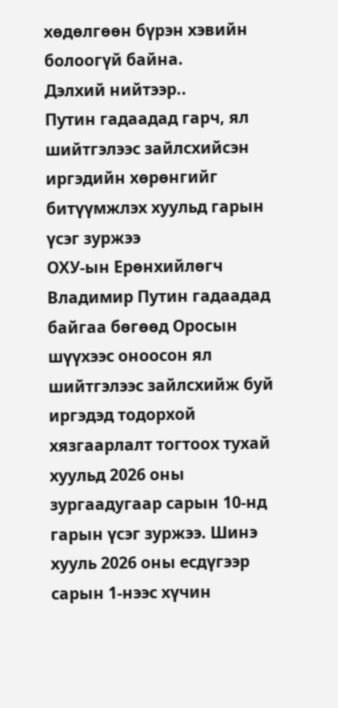хөдөлгөөн бүрэн хэвийн болоогүй байна.
Дэлхий нийтээр..
Путин гадаадад гарч, ял шийтгэлээс зайлсхийсэн иргэдийн хөрөнгийг битүүмжлэх хуульд гарын үсэг зуржээ
ОХУ-ын Ерөнхийлөгч Владимир Путин гадаадад байгаа бөгөөд Оросын шүүхээс оноосон ял шийтгэлээс зайлсхийж буй иргэдэд тодорхой хязгаарлалт тогтоох тухай хуульд 2026 оны зургаадугаар сарын 10-нд гарын үсэг зуржээ. Шинэ хууль 2026 оны есдүгээр сарын 1-нээс хүчин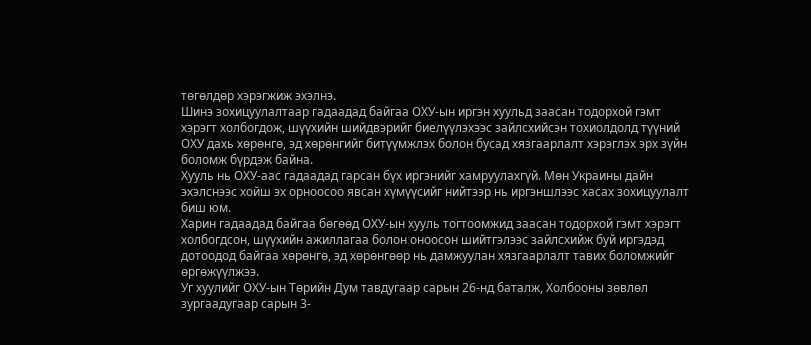төгөлдөр хэрэгжиж эхэлнэ.
Шинэ зохицуулалтаар гадаадад байгаа ОХУ-ын иргэн хуульд заасан тодорхой гэмт хэрэгт холбогдож, шүүхийн шийдвэрийг биелүүлэхээс зайлсхийсэн тохиолдолд түүний ОХУ дахь хөрөнгө, эд хөрөнгийг битүүмжлэх болон бусад хязгаарлалт хэрэглэх эрх зүйн боломж бүрдэж байна.
Хууль нь ОХУ-аас гадаадад гарсан бүх иргэнийг хамруулахгүй. Мөн Украины дайн эхэлснээс хойш эх орноосоо явсан хүмүүсийг нийтээр нь иргэншлээс хасах зохицуулалт биш юм.
Харин гадаадад байгаа бөгөөд ОХУ-ын хууль тогтоомжид заасан тодорхой гэмт хэрэгт холбогдсон, шүүхийн ажиллагаа болон оноосон шийтгэлээс зайлсхийж буй иргэдэд дотоодод байгаа хөрөнгө, эд хөрөнгөөр нь дамжуулан хязгаарлалт тавих боломжийг өргөжүүлжээ.
Уг хуулийг ОХУ-ын Төрийн Дум тавдугаар сарын 26-нд баталж, Холбооны зөвлөл зургаадугаар сарын 3-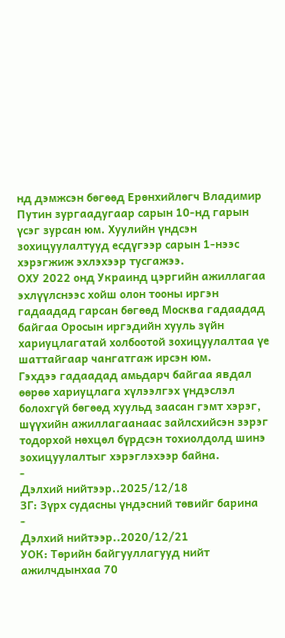нд дэмжсэн бөгөөд Ерөнхийлөгч Владимир Путин зургаадугаар сарын 10-нд гарын үсэг зурсан юм. Хуулийн үндсэн зохицуулалтууд есдүгээр сарын 1-нээс хэрэгжиж эхлэхээр тусгажээ.
ОХУ 2022 онд Украинд цэргийн ажиллагаа эхлүүлснээс хойш олон тооны иргэн гадаадад гарсан бөгөөд Москва гадаадад байгаа Оросын иргэдийн хууль зүйн хариуцлагатай холбоотой зохицуулалтаа үе шаттайгаар чангатгаж ирсэн юм.
Гэхдээ гадаадад амьдарч байгаа явдал өөрөө хариуцлага хүлээлгэх үндэслэл болохгүй бөгөөд хуульд заасан гэмт хэрэг, шүүхийн ажиллагаанаас зайлсхийсэн зэрэг тодорхой нөхцөл бүрдсэн тохиолдолд шинэ зохицуулалтыг хэрэглэхээр байна.
-
Дэлхий нийтээр..2025/12/18
ЗГ: Зүрх судасны үндэсний төвийг барина
-
Дэлхий нийтээр..2020/12/21
УОК: Төрийн байгууллагууд нийт ажилчдынхаа 70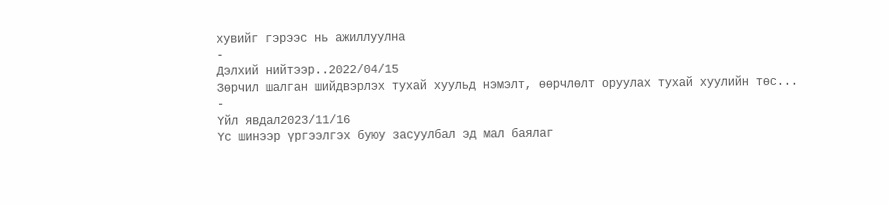хувийг гэрээс нь ажиллуулна
-
Дэлхий нийтээр..2022/04/15
Зөрчил шалган шийдвэрлэх тухай хуульд нэмэлт, өөрчлөлт оруулах тухай хуулийн төс...
-
Үйл явдал2023/11/16
Үс шинээр үргээлгэх буюу засуулбал эд мал баялаг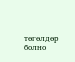төгөлдөр болно